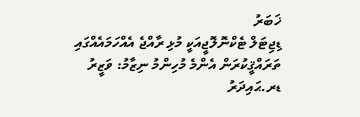ޚަބަރު
ޑިޖިޓަލް ޓެކްނޮލޮޖީއަކީ މުޅި ރާއްޖެ އެއްހަމައެއްގައި ތަރައްޤީކުރަން އެންމެ މުހިންމު ނިޒާމު: ވަޒީރު ޑރ.ޙައިދަރު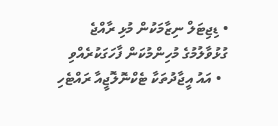• ޑިޖިޓަލް ނިޒާމަކުން މުޅި ރާއްޖެ ގުޅުވާލުމުގެ މުހިންމުކަން ފާހަގަކުރެއްވި
  • އައު އީޖާދުތަކާ ޓެކްނޮލޮޖީއާ ރައްޓެހި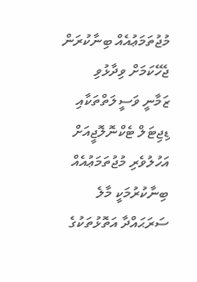މުޖުތަމަޢުއެއް ބިނާކުރަން ޖެހޭކަމަށް ވިދާޅުވި
ޒަމާނީ ވަސީލަތްތަކާއި ޑިޖިޓަލް ޓެކްނޮލޮޖީއަށް އަހުލުވެރި މުޖުތަމަޢުއެއް ބިނާކުރުމަކީ މާލެ ސަރަޙައްދާ އަތޮޅުތަކުގެ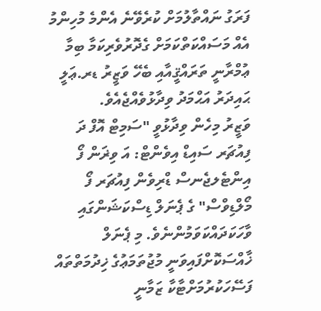ފަރަގު ނައްތާލުމަށް ކުރެވޭނެ އެންމެ މުހިންމު އެއް މަސައްކަތްކަމަށް ގެދޮރުވެރިކަމާ ބިމާ ޢުމްރާނީ ތަރައްޤީއާއި ބެހޭ ވަޒީރު ޑރ.ޢަލީ ޙައިދަރު އަޙްމަދު ވިދާޅުވެއްޖެއެވެ.
ވަޒީރު މިހެން ވިދާޅުވީ "ސަމިޓް އޮފް ދަ ފިއުޗަރ ސައިޑް އިވެންޓް: އަ ވިޜަން ފޯ އިންޓެލޖެނސް ޑްރިވެން ފިއުޗަރ ފޯ މޯލްޑިވްސް" ގެ ޕެނަލް ޑިސްކަޝަންގައި ވާހަކަދައްކަވަމުންނެވެ. މި ޕެނަލް ޚާއްސަކޮށްފައިވަނީ މުޖުތަމަޢުގެ ޚިދުމަތްތައް ފަސޭހަކުރުމަށްޓާކާ ޒަމާނީ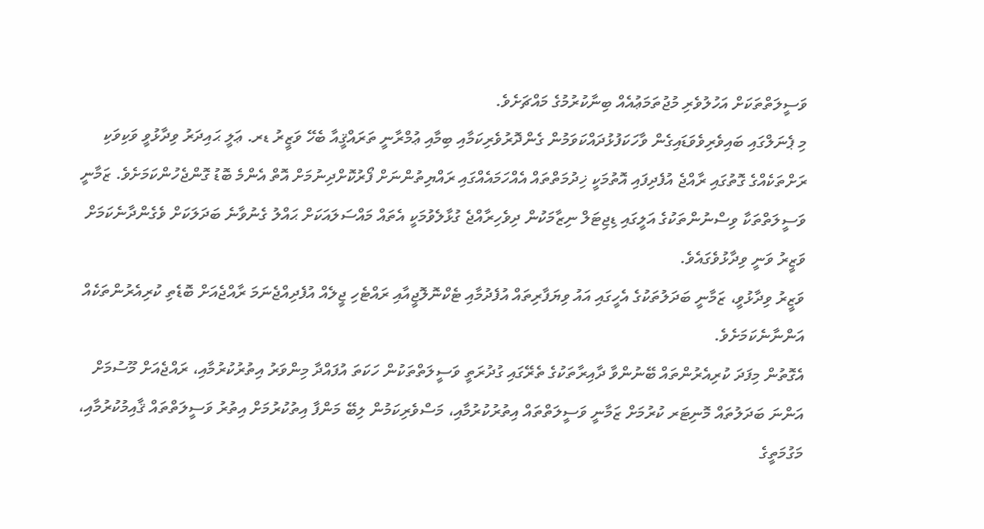ވަސީލަތްތަކަށް އަހުލުވެރި މުޖުތަމަޢުއެއް ބިނާކުރުމުގެ މައްޗަށެވެ.
މި ޕެނަލްގައި ބައިވެރިވެވަޑައިގެން ވާހަކަފުޅުދައްކަވަމުން ގެންދޮރުވެރިކަމާއި ބިމާއި ޢުމްރާނީ ތަރައްޤީއާ ބެހޭ ވަޒީރު ޑރ. ޢަލީ ޙައިދަރު ވިދާޅުވީ ވަކިވަކި ރަށްތަކެއްގެ ގޮތުގައި ރާއްޖެ އުފެދިފައި އޮތުމަކީ ޚިދުމަތްތައް އެއްހަމައެއްގައި ރައްޔިތުންނަށް ފޯރުކޮށްދިނުމަށް އޮތް އެންމެ ބޮޑު ގޮންޖެހުންކަމަށެވެ. ޒަމާނީ ވަސީލަތްތަކާ ވިސްނުންތަކުގެ އަލީގައި ޑިޖިޓަލް ނިޒާމަކުން ދިވެހިރާއްޖެ ގުޅާލެވުމަކީ އެތައް މައްސަލައަކަށް ޙައްލު ގެނުވާނެ ބަދަލަކަށް ވެގެންދާނެކަމަށް ވަޒީރު ވަނީ ވިދާޅުވެގައެވެ.
ވަޒީރު ވިދާޅުވީ، ޒަމާނީ ބަދަލުތަކުގެ އެހީގައި އައު ވިޔަފާރިތައް އުފެދުމާއި ޓެކްނޮލޮޖީއާއި ރައްޓެހި ޖީލެއް އުފެދިއްޖެނަމަ ރާއްޖެއަށް ބޮޑެތި ކުރިއެރުންތަކެއް އަންނާނެކަމަށެވެ.
އެގޮތުން މިފަދަ ކުރިއެރުންތައް ބޭނުންވާ ދާއިރާތަކުގެ ތެރޭގައި ގުދުރަތީ ވަސީލަތްތަކުން ހަކަތަ އުފައްދާ މިންވަރު އިތުރުކުރުމާއި، ރައްޖެއަށް މޫސުމަށް އަންނަ ބަދަލުތައް މޮނިޓަރ ކުރުމަށް ޒަމާނީ ވަސީލަތްތައް އިތުރުކުރުމާއި، މަސްވެރިކަމުން ލިބޭ މަންފާ އިތުކުރުމަށް އިތުރު ވަސީލަތްތައް ޤާއިމުކުރުމާއި، މަގުމަތީގެ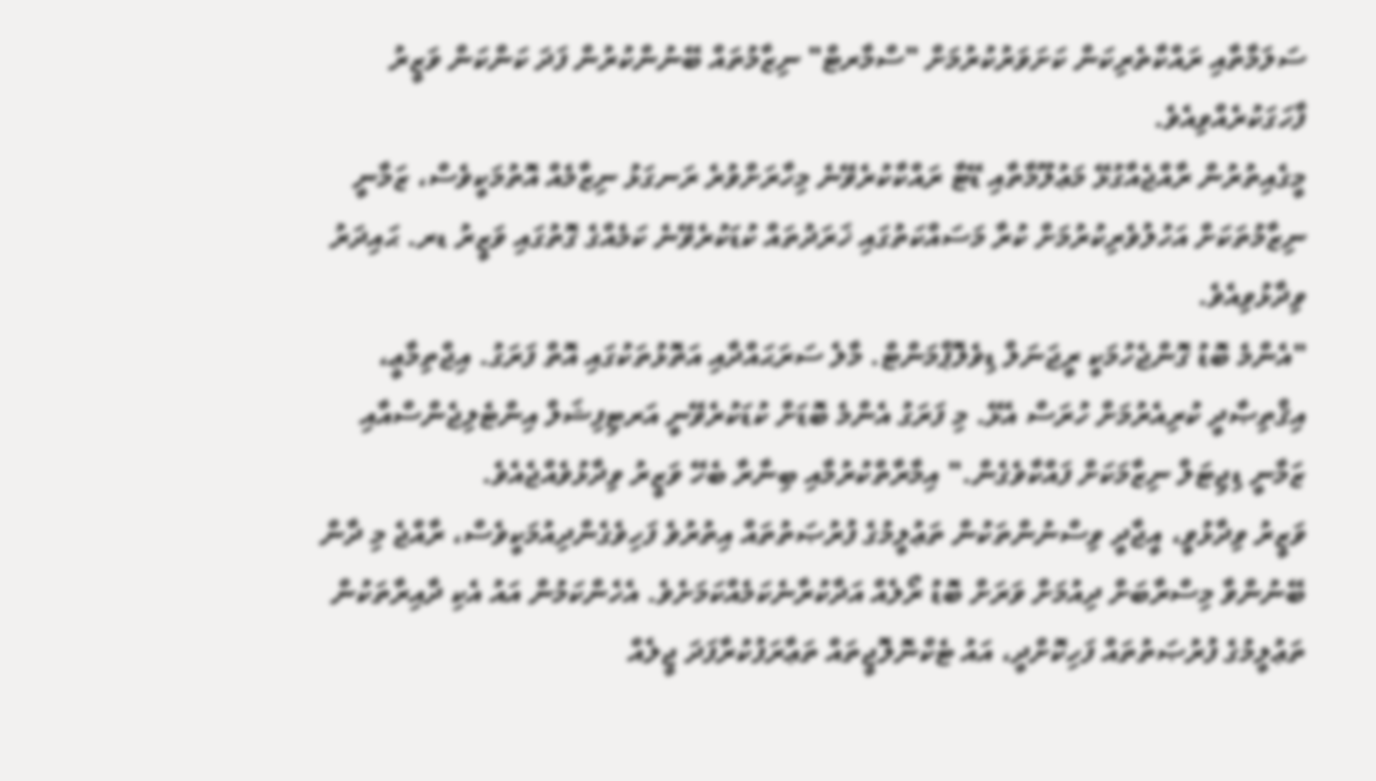ސަލަމާތާއި ރައްކާތެރިކަން ކަށަވަރުކުރުމަށް "ސްމާރޓް" ނިޒާމުތައް ބޭނުންކުރުން ފަދަ ކަންކަން ވަޒީރު ފާހަގަކުރެއްވިއެވެ.
މީގެއިތުރުން ރާއްޖެއާގުޅޭ މަޢުލޫމާތާއި ޑޭޓާ ރައްކާކުރެވޭނެ މިހާރަށްވުރެ ރަނގަޅު ނިޒާމެއް އޮތުމަކީވެސް، ޒަމާނީ ނިޒާމުތަކަށް އަހުލުވެރިކުރުމަށް ކުރާ މަސައްކަތުގައި ޚަރަދުތައް ކުޑަކުރެވޭނެ ކަމެއްގެ ގޮތުގައި ވަޒީރު ޑރ. ޙައިދަރު ވިދާޅުވިއެވެ.
"އެންމެ ބޮޑު ގޮންޖެހުމަކީ ރީޖަނަލް ޑިވެލޮޕްމަންޓް. މާލެ ސަރަޙައްދާއި އަތޮޅުތަކުގައި އޮތް ފަރަގު. އިޖްތިމާޢީ، އިޤްތިޞާދީ ކުރިއެރުމަށް ހުރަސް އެޅޭ. މި ފަރަގު އެންމެ ބޮޑަށް ކުޑަކުރެވޭނީ އަރޓިފިޝަލް އިންޓެލިޖެންސްއާއި ޒަމާނީ ޑިޖިޓަލް ނިޒާމަކަށް ފައްކާވެގެން." އިމާރާތްކުރުމާއި ބިނާރާ ބެހޭ ވަޒީރު ވިދާޅުވެއްޖެއެވެ.
ވަޒީރު ވިދާޅުވީ، އީޖާދީ ވިސްނުންތަކުން ތަޢުލީމުގެ ފުރުޞަތުތައް އިތުރުވެ ފަހިވެގެންދިއުމަކީވެސް، ރާއްޖެ މި ދާން ބޭނުންވާ މިސްރާބަށް ދިއުމަށް ވަރަށް ބޮޑު ރޯލެއް އަދާކުރާނެކަމެއްކަމަށެވެ. އެހެންކަމުން އައު އެކި ދާއިރާތަކުން ތަޢުލީމުގެ ފުރުޞަތުތައް ފަހިކޮށްދީ، އައު ޓެކްނޮލޮޖީތައް ތަޢާރަފުކުރާފަދަ ޖީލެއް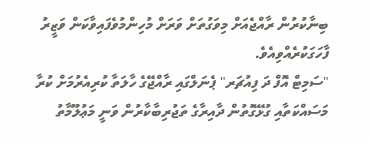ބިނާކުރުން ރާއްޖެއަށް މިވަގުތަށް ވަރަށް މުހިންމުވެފައިވާކަން ވަޒީރު ފާހަގަކުރެއްވިއެވެ.
"ސަމިޓް އޮފް ދަ ފިއުޗަރ" ޕެނަލްގައި ރާއްޖޭގެ ހާލަތާ ކުރިއެރުމަށް ކުރާ މަސައްކަތާއި ގުޅޭގޮތުން ދާއިރާގެ ތަޖުރިބާކާރުން ވަނީ މަޢުލޫމާތު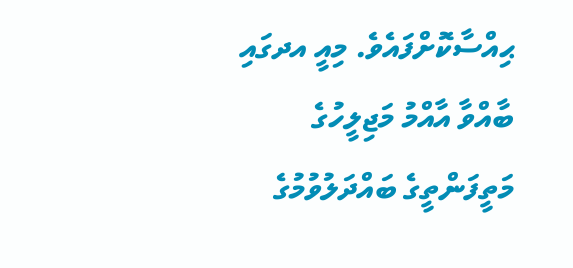ޙިއްސާކޮށްފައެވެ. މިއީ އދގައި ބާއްވާ އާއްމު މަޖިލީހުގެ މަތީފަންތީގެ ބައްދަލުވުމުގެ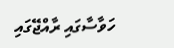ހަވާސާގައި ރާއްޖޭގައި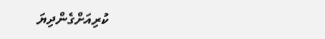ކުރިއަށްގެންދިޔަ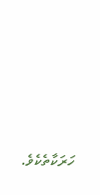ހަރަކާތެކެވެ.